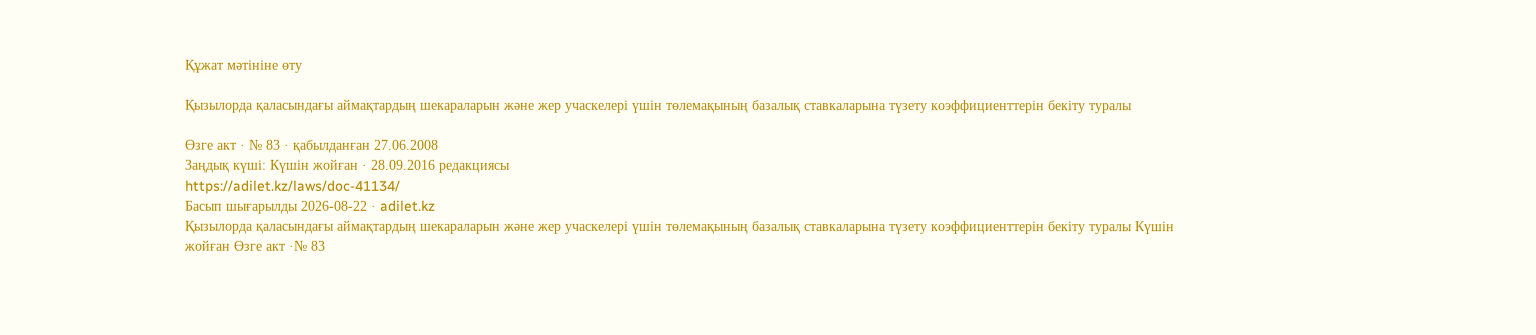Құжат мәтініне өту

Қызылорда қаласындағы аймақтардың шекараларын және жер учаскелері үшін төлемақының базалық ставкаларына түзету коэффициенттерін бекіту туралы

Өзге акт · № 83 · қабылданған 27.06.2008
Заңдық күші: Күшін жойған · 28.09.2016 редакциясы
https://adilet.kz/laws/doc-41134/
Басып шығарылды 2026-08-22 · adilet.kz
Қызылорда қаласындағы аймақтардың шекараларын және жер учаскелері үшін төлемақының базалық ставкаларына түзету коэффициенттерін бекіту туралы Күшін жойған Өзге акт ·№ 83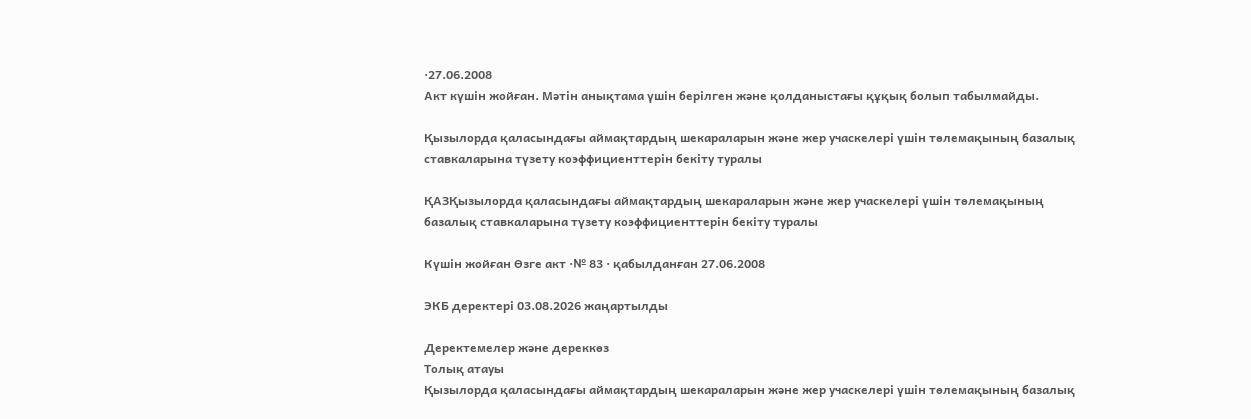·27.06.2008
Акт күшін жойған. Мәтін анықтама үшін берілген және қолданыстағы құқық болып табылмайды.

Қызылорда қаласындағы аймақтардың шекараларын және жер учаскелері үшін төлемақының базалық ставкаларына түзету коэффициенттерін бекіту туралы

ҚАЗҚызылорда қаласындағы аймақтардың шекараларын және жер учаскелері үшін төлемақының базалық ставкаларына түзету коэффициенттерін бекіту туралы

Күшін жойған Өзге акт ·№ 83 · қабылданған 27.06.2008

ЭКБ деректері 03.08.2026 жаңартылды

Деректемелер және дереккөз
Толық атауы
Қызылорда қаласындағы аймақтардың шекараларын және жер учаскелері үшін төлемақының базалық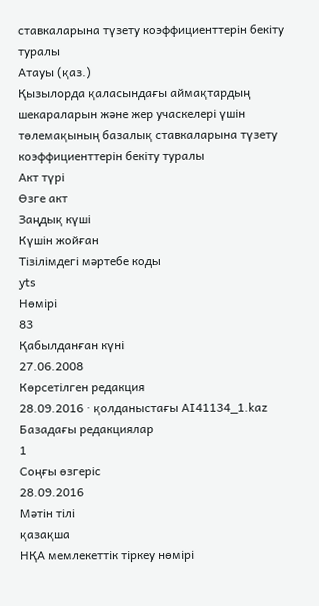ставкаларына түзету коэффициенттерін бекіту туралы
Атауы (қаз.)
Қызылорда қаласындағы аймақтардың шекараларын және жер учаскелері үшін төлемақының базалық ставкаларына түзету коэффициенттерін бекіту туралы
Акт түрі
Өзге акт
Заңдық күші
Күшін жойған
Тізілімдегі мәртебе коды
yts
Нөмірі
83
Қабылданған күні
27.06.2008
Көрсетілген редакция
28.09.2016 · қолданыстағы AI41134_1.kaz
Базадағы редакциялар
1
Соңғы өзгеріс
28.09.2016
Мәтін тілі
қазақша
НҚА мемлекеттік тіркеу нөмірі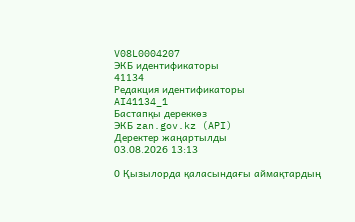V08L0004207
ЭКБ идентификаторы
41134
Редакция идентификаторы
AI41134_1
Бастапқы дереккөз
ЭКБ zan.gov.kz (API)
Деректер жаңартылды
03.08.2026 13:13

0 Қызылорда қаласындағы аймақтардың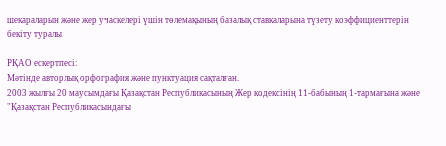шекараларын және жер учаскелері үшін төлемақының базалық ставкаларына түзету коэффициенттерін бекіту туралы

РҚАО ескертпесі:
Мәтінде авторлық орфография және пунктуация сақталған.
2003 жылғы 20 маусымдағы Қазақстан Республикасының Жер кодексінің 11-бабының 1-тармағына және "Қазақстан Республикасындағы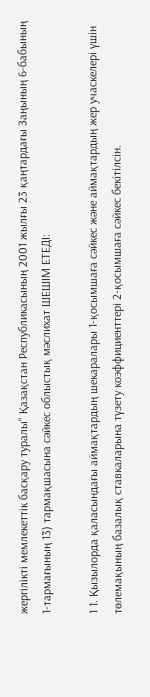жергілікті мемлекеттік басқару туралы" Қазақстан Республикасының 2001 жылғы 23 қаңтардағы Заңының 6-бабының 1-тармағының 13) тармақшасына сәйкес облыстық мәслихат ШЕШІМ ЕТЕДІ:

1 1. Қызылорда қаласындағы аймақтардың шекаралары 1-қосымшаға сәйкес және аймақтардың жер учаскелері үшін төлемақының базалық ставкаларына түзету коэффициенттері 2-қосымшаға сәйкес бекітілсін.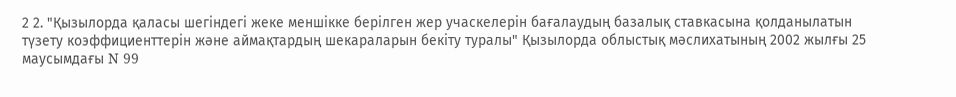2 2. "Қызылорда қаласы шегіндегі жеке меншікке берілген жер учаскелерін бағалаудың базалық ставкасына қолданылатын түзету коэффициенттерін және аймақтардың шекараларын бекіту туралы" Қызылорда облыстық мәслихатының 2002 жылғы 25 маусымдағы N 99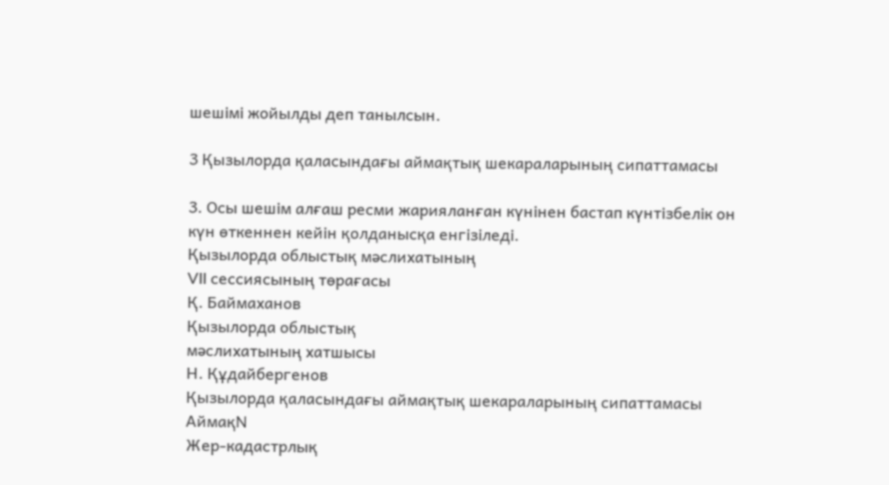шешімі жойылды деп танылсын.

3 Қызылорда қаласындағы аймақтық шекараларының сипаттамасы

3. Осы шешім алғаш ресми жарияланған күнінен бастап күнтізбелік он күн өткеннен кейін қолданысқа енгізіледі.
Қызылорда облыстық мәслихатының
VII сессиясының төрағасы
Қ. Баймаханов
Қызылорда облыстық
мәслихатының хатшысы
Н. Құдайбергенов
Қызылорда қаласындағы аймақтық шекараларының сипаттамасы
АймақN
Жер-кадастрлық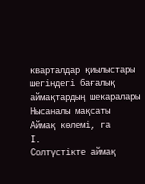кварталдар қиылыстары шегіндегі бағалық аймақтардың шекаралары
Нысаналы мақсаты
Аймақ көлемі, га
І.
Солтүстікте аймақ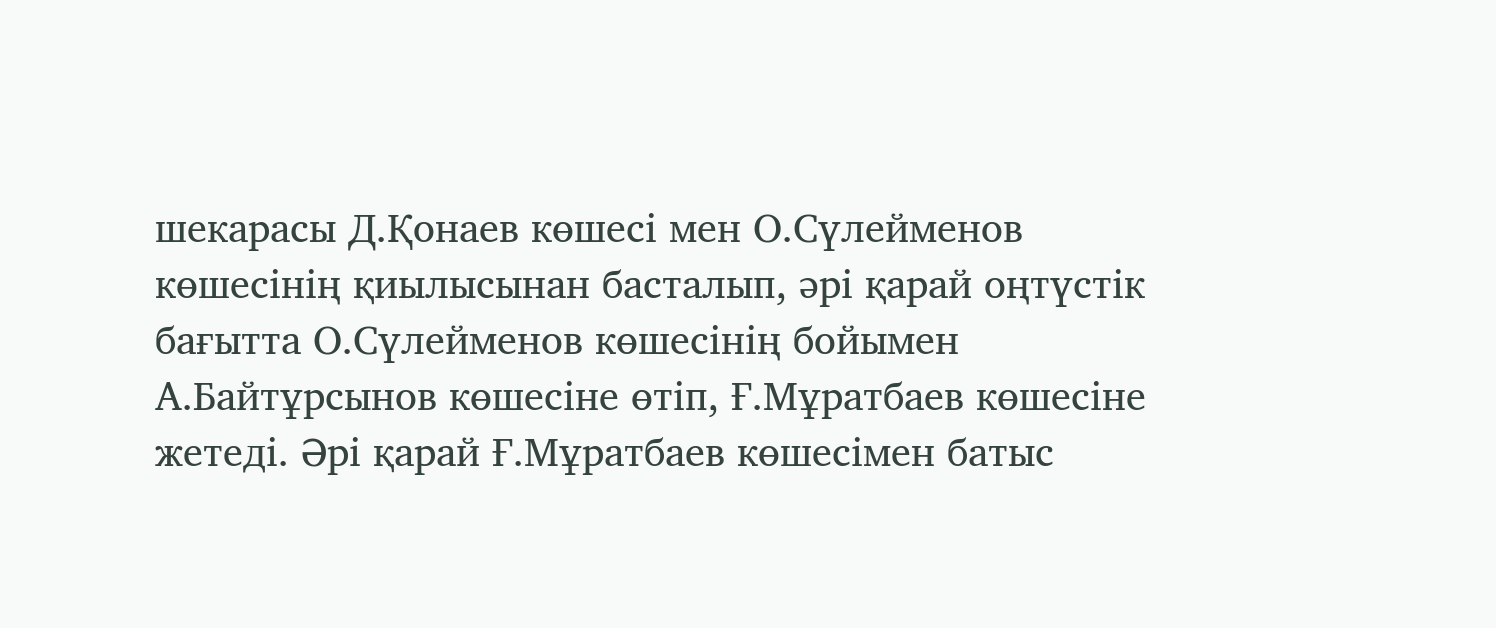шекарасы Д.Қонаев көшесі мен О.Сүлейменов көшесінің қиылысынан басталып, әрі қарай оңтүстік бағытта О.Сүлейменов көшесінің бойымен А.Байтұрсынов көшесіне өтіп, Ғ.Мұратбаев көшесіне жетеді. Әрі қарай Ғ.Мұратбаев көшесімен батыс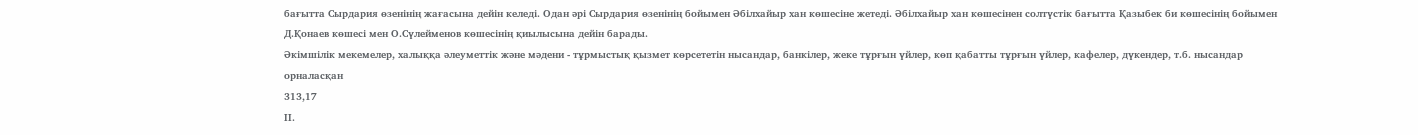бағытта Сырдария өзенінің жағасына дейін келеді. Одан әрі Сырдария өзенінің бойымен Әбілхайыр хан көшесіне жетеді. Әбілхайыр хан көшесінен солтүстік бағытта Қазыбек би көшесінің бойымен Д.Қонаев көшесі мен О.Сүлейменов көшесінің қиылысына дейін барады.
Әкімшілік мекемелер, халыққа әлеуметтік және мәдени - тұрмыстық қызмет көрсететін нысандар, банкілер, жеке тұрғын үйлер, көп қабатты тұрғын үйлер, кафелер, дүкендер, т.б. нысандар орналасқан
313,17
ІІ.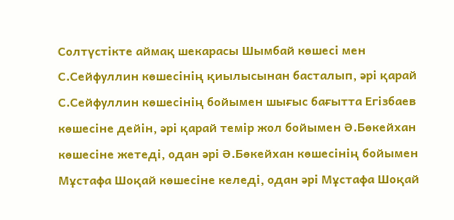Солтүстікте аймақ шекарасы Шымбай көшесі мен С.Сейфуллин көшесінің қиылысынан басталып, әрі қарай С.Сейфуллин көшесінің бойымен шығыс бағытта Егізбаев көшесіне дейін, әрі қарай темір жол бойымен Ә.Бөкейхан көшесіне жетеді, одан әрі Ә.Бөкейхан көшесінің бойымен Мұстафа Шоқай көшесіне келеді, одан әрі Мұстафа Шоқай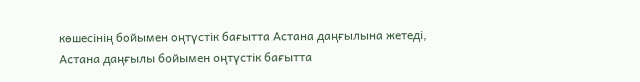көшесінің бойымен оңтүстік бағытта Астана даңғылына жетеді, Астана даңғылы бойымен оңтүстік бағытта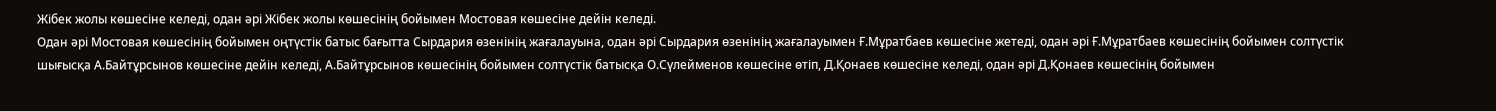Жібек жолы көшесіне келеді, одан әрі Жібек жолы көшесінің бойымен Мостовая көшесіне дейін келеді.
Одан әрі Мостовая көшесінің бойымен оңтүстік батыс бағытта Сырдария өзенінің жағалауына, одан әрі Сырдария өзенінің жағалауымен Ғ.Мұратбаев көшесіне жетеді, одан әрі Ғ.Мұратбаев көшесінің бойымен солтүстік шығысқа А.Байтұрсынов көшесіне дейін келеді, А.Байтұрсынов көшесінің бойымен солтүстік батысқа О.Сүлейменов көшесіне өтіп, Д.Қонаев көшесіне келеді, одан әрі Д.Қонаев көшесінің бойымен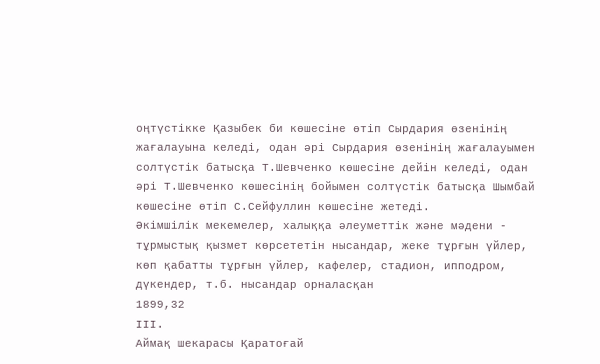оңтүстікке Қазыбек би көшесіне өтіп Сырдария өзенінің жағалауына келеді, одан әрі Сырдария өзенінің жағалауымен солтүстік батысқа Т.Шевченко көшесіне дейін келеді, одан әрі Т.Шевченко көшесінің бойымен солтүстік батысқа Шымбай көшесіне өтіп С.Сейфуллин көшесіне жетеді.
Әкімшілік мекемелер, халыққа әлеуметтік және мәдени - тұрмыстық қызмет көрсететін нысандар, жеке тұрғын үйлер, көп қабатты тұрғын үйлер, кафелер, стадион, ипподром, дүкендер, т.б. нысандар орналасқан
1899,32
ІІІ.
Аймақ шекарасы Қаратоғай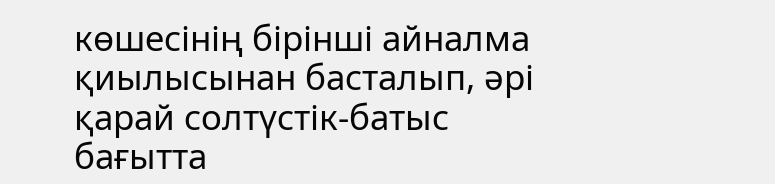көшесінің бірінші айналма қиылысынан басталып, әрі қарай солтүстік-батыс бағытта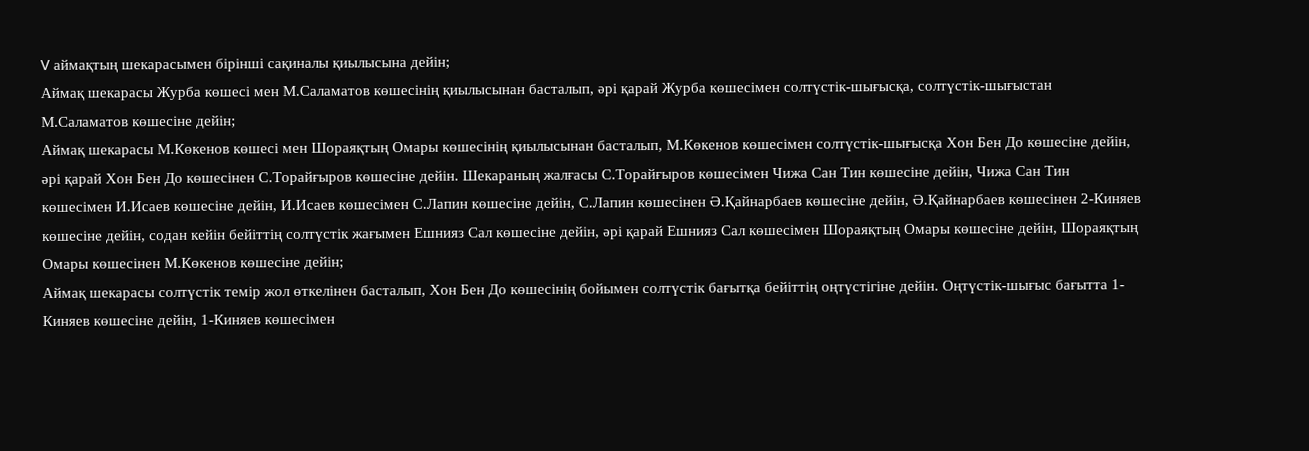V аймақтың шекарасымен бірінші сақиналы қиылысына дейін;
Аймақ шекарасы Журба көшесі мен М.Саламатов көшесінің қиылысынан басталып, әрі қарай Журба көшесімен солтүстік-шығысқа, солтүстік-шығыстан М.Саламатов көшесіне дейін;
Аймақ шекарасы М.Көкенов көшесі мен Шораяқтың Омары көшесінің қиылысынан басталып, М.Көкенов көшесімен солтүстік-шығысқа Хон Бен До көшесіне дейін, әрі қарай Хон Бен До көшесінен С.Торайғыров көшесіне дейін. Шекараның жалғасы С.Торайғыров көшесімен Чижа Сан Тин көшесіне дейін, Чижа Сан Тин көшесімен И.Исаев көшесіне дейін, И.Исаев көшесімен С.Лапин көшесіне дейін, С.Лапин көшесінен Ә.Қайнарбаев көшесіне дейін, Ә.Қайнарбаев көшесінен 2-Киняев көшесіне дейін, содан кейін бейіттің солтүстік жағымен Ешнияз Сал көшесіне дейін, әрі қарай Ешнияз Сал көшесімен Шораяқтың Омары көшесіне дейін, Шораяқтың Омары көшесінен М.Көкенов көшесіне дейін;
Аймақ шекарасы солтүстік темір жол өткелінен басталып, Хон Бен До көшесінің бойымен солтүстік бағытқа бейіттің оңтүстігіне дейін. Оңтүстік-шығыс бағытта 1-Киняев көшесіне дейін, 1-Киняев көшесімен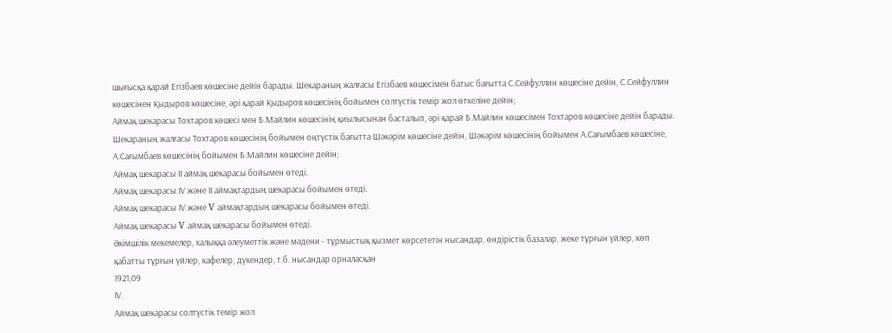шығысқа қарай Егізбаев көшесіне дейін барады. Шекараның жалғасы Егізбаев көшесімен батыс бағытта С.Сейфуллин көшесіне дейін, С.Сейфуллин көшесінен Қыдыров көшесіне, әрі қарай Қыдыров көшесінің бойымен солтүстік темір жол өткеліне дейін;
Аймақ шекарасы Тохтаров көшесі мен Б.Майлин көшесінің қиылысынан басталып, әрі қарай Б.Майлин көшесімен Тохтаров көшесіне дейін барады. Шекараның жалғасы Тохтаров көшесінің бойымен оңтүстік бағытта Шәкәрім көшесіне дейін, Шәкәрім көшесінің бойымен А.Сағымбаев көшесіне, А.Сағымбаев көшесінің бойымен Б.Майлин көшесіне дейін;
Аймақ шекарасы ІІ аймақ шекарасы бойымен өтеді.
Аймақ шекарасы ІV және ІІ аймақтардың шекарасы бойымен өтеді.
Аймақ шекарасы ІV және V аймақтардың шекарасы бойымен өтеді.
Аймақ шекарасы V аймақ шекарасы бойымен өтеді.
Әкімшілік мекемелер, халыққа әлеуметтік және мәдени - тұрмыстық қызмет көрсететін нысандар, өндірістік базалар, жеке тұрғын үйлер, көп қабатты тұрғын үйлер, кафелер, дүкендер, т.б. нысандар орналасқан
1921,09
ІV.
Аймақ шекарасы солтүстік темір жол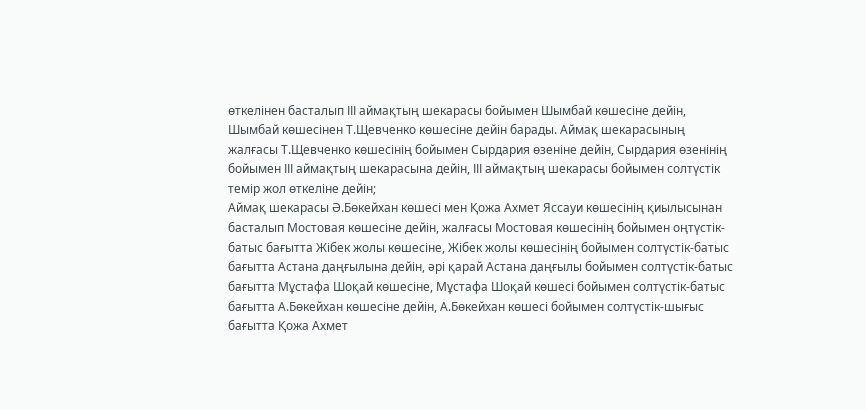өткелінен басталып ІІІ аймақтың шекарасы бойымен Шымбай көшесіне дейін, Шымбай көшесінен Т.Щевченко көшесіне дейін барады. Аймақ шекарасының жалғасы Т.Щевченко көшесінің бойымен Сырдария өзеніне дейін, Сырдария өзенінің бойымен ІІІ аймақтың шекарасына дейін, ІІІ аймақтың шекарасы бойымен солтүстік темір жол өткеліне дейін;
Аймақ шекарасы Ә.Бөкейхан көшесі мен Қожа Ахмет Яссауи көшесінің қиылысынан басталып Мостовая көшесіне дейін, жалғасы Мостовая көшесінің бойымен оңтүстік-батыс бағытта Жібек жолы көшесіне, Жібек жолы көшесінің бойымен солтүстік-батыс бағытта Астана даңғылына дейін, әрі қарай Астана даңғылы бойымен солтүстік-батыс бағытта Мұстафа Шоқай көшесіне, Мұстафа Шоқай көшесі бойымен солтүстік-батыс бағытта А.Бөкейхан көшесіне дейін, А.Бөкейхан көшесі бойымен солтүстік-шығыс бағытта Қожа Ахмет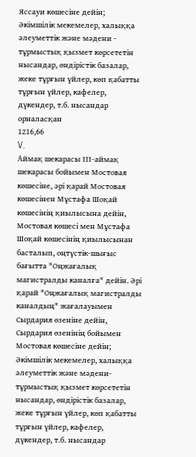Яссауи көшесіне дейін;
Әкімшілік мекемелер, халыққа әлеуметтік және мәдени - тұрмыстық қызмет көрсететін нысандар, өндірістік базалар, жеке тұрғын үйлер, көп қабатты тұрғын үйлер, кафелер, дүкендер, т.б. нысандар орналасқан
1216,66
V.
Аймақ шекарасы ІІІ-аймақ шекарасы бойымен Мостовая көшесіне, әрі қарай Мостовая көшесінен Мұстафа Шоқай көшесінің қиылысына дейін, Мостовая көшесі мен Мұстафа Шоқай көшесінің қиылысынан басталып, оңтүстік-шығыс бағытта "Оңжағалық магистралды каналға" дейін. Әрі қарай "Оңжағалық магистралды каналдың" жағалауымен Сырдария өзеніне дейін, Сырдария өзенінің бойымен Мостовая көшесіне дейін;
Әкімшілік мекемелер, халыққа әлеуметтік және мәдени-тұрмыстық қызмет көрсететін нысандар, өндірістік базалар, жеке тұрғын үйлер, көп қабатты тұрғын үйлер, кафелер, дүкендер, т.б. нысандар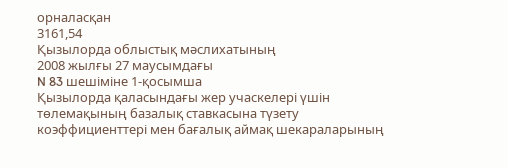орналасқан
3161,54
Қызылорда облыстық мәслихатының
2008 жылғы 27 маусымдағы
N 83 шешіміне 1-қосымша
Қызылорда қаласындағы жер учаскелері үшін төлемақының базалық ставкасына түзету коэффициенттері мен бағалық аймақ шекараларының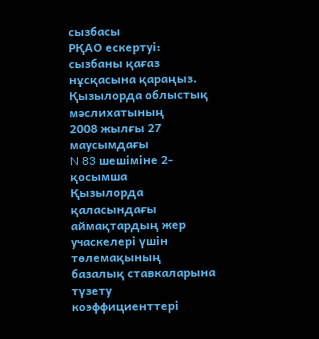сызбасы
РҚАО ескертуі: сызбаны қағаз нұсқасына қараңыз.
Қызылорда облыстық мәслихатының
2008 жылғы 27 маусымдағы
N 83 шешіміне 2-қосымша
Қызылорда қаласындағы аймақтардың жер учаскелері үшін төлемақының базалық ставкаларына түзету коэффициенттері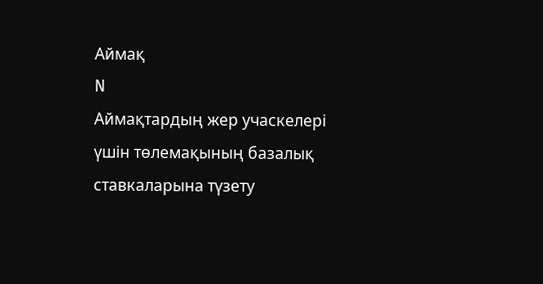Аймақ
N
Аймақтардың жер учаскелері үшін төлемақының базалық ставкаларына түзету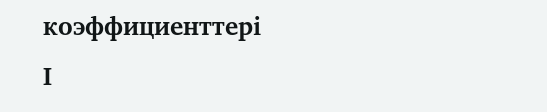коэффициенттері
І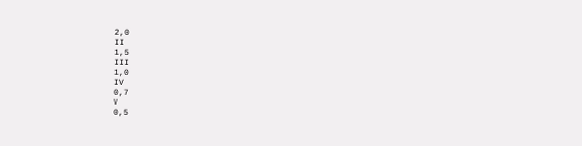2,0
ІІ
1,5
ІІІ
1,0
ІV
0,7
V
0,5